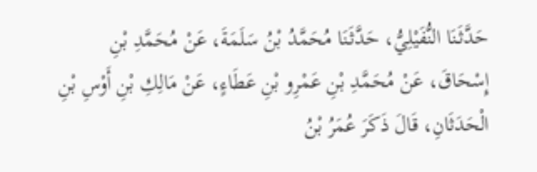حَدَّثَنَا النُّفَيْلِيُّ، حَدَّثَنَا مُحَمَّدُ بْنُ سَلَمَةَ، عَنْ مُحَمَّدِ بْنِ إِسْحَاقَ، عَنْ مُحَمَّدِ بْنِ عَمْرِو بْنِ عَطَاءٍ، عَنْ مَالِكِ بْنِ أَوْسِ بْنِ الْحَدَثَانِ، قَالَ ذَكَرَ عُمَرُ بْنُ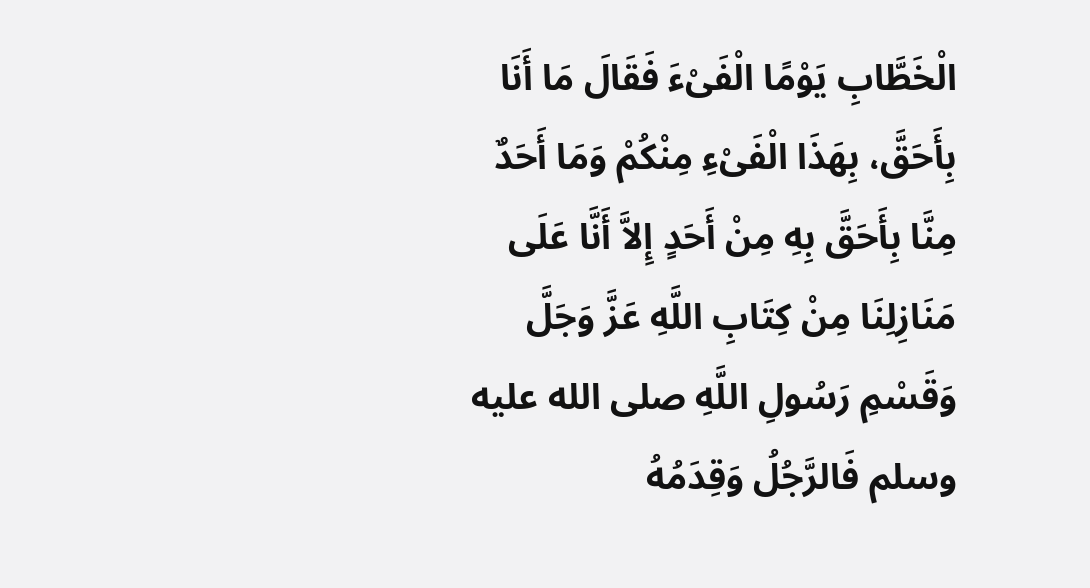الْخَطَّابِ يَوْمًا الْفَىْءَ فَقَالَ مَا أَنَا بِأَحَقَّ، بِهَذَا الْفَىْءِ مِنْكُمْ وَمَا أَحَدٌ مِنَّا بِأَحَقَّ بِهِ مِنْ أَحَدٍ إِلاَّ أَنَّا عَلَى مَنَازِلِنَا مِنْ كِتَابِ اللَّهِ عَزَّ وَجَلَّ وَقَسْمِ رَسُولِ اللَّهِ صلى الله عليه وسلم فَالرَّجُلُ وَقِدَمُهُ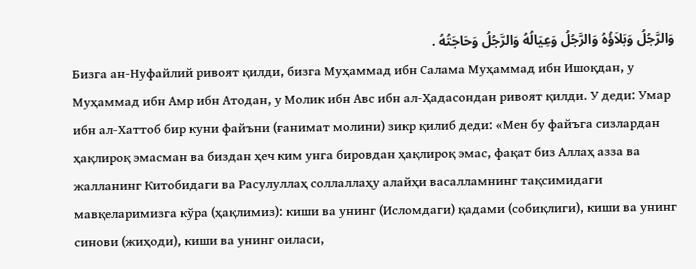وَالرَّجُلُ وَبَلاَؤُهُ وَالرَّجُلُ وَعِيَالُهُ وَالرَّجُلُ وَحَاجَتُهُ .
Бизга ан-Нуфайлий ривоят қилди, бизга Муҳаммад ибн Салама Муҳаммад ибн Ишоқдан, у Муҳаммад ибн Амр ибн Атодан, у Молик ибн Авс ибн ал-Ҳадасондан ривоят қилди. У деди: Умар ибн ал-Хаттоб бир куни файъни (ғанимат молини) зикр қилиб деди: «Мен бу файъга сизлардан ҳақлироқ эмасман ва биздан ҳеч ким унга бировдан ҳақлироқ эмас, фақат биз Аллаҳ азза ва жалланинг Китобидаги ва Расулуллаҳ соллаллаҳу алайҳи васалламнинг тақсимидаги мавқеларимизга кўра (ҳақлимиз): киши ва унинг (Исломдаги) қадами (собиқлиги), киши ва унинг синови (жиҳоди), киши ва унинг оиласи,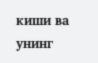киши ва унинг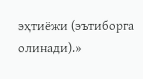эҳтиёжи (эътиборга олинади).»